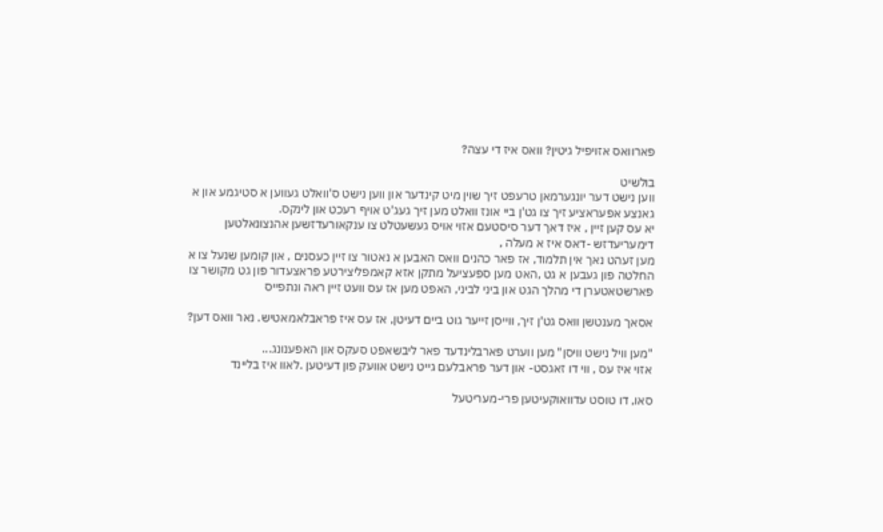פארוואס אזויפיל גיטין? וואס איז די עצה?

בולשיט
ווען נישט דער יונגערמאן טרעפט זיך שוין מיט קינדער און ווען נישט ס'וואלט געווען א סטיגמע און א גאנצע אפעראציע זיך צו גט'ן ביי אונז וואלט מען זיך געג'ט אויף רעכט און לינקס.
יא עס קען זיין , איז דאך דער סיסטעם אזוי אויס געשעטלט צו ענקאורעדזשען אהנצונאלטען דימעריעדזש -דאס איז א מעלה ,
מען זעהט נאך אין תלמוד, אז פאר כהנים וואס האבען א נאטור צו זיין כעסנים , און קומען שנעל צו א החלטה פון געבען א גט ,האט מען ספעציעל מתקן אזא קאמפליצירטע פראצעדור פון גט מקושר צו פארשטאטערן די מהלך הגט און ביני לביני, האפט מען אז עס וועט זיין ראה ונתפייס

אסאך מענטשן וואס גט'ן זיך, ווייסן זייער גוט ביים דעיטן, אז עס איז פראבלאמאטיש. נאר וואס דען?

"מען וויל נישט וויסן" מען ווערט פארבלינדעד פאר ליבשאפט סעקס און האפענונג...
אזוי איז עס , ווי דו זאגסט- און דער פראבלעם גייט נישט אוועק פון דעיטען .לאוו איז בליינד

סאו, דו טוסט עדוואוקעיטען פרי-מעריטעל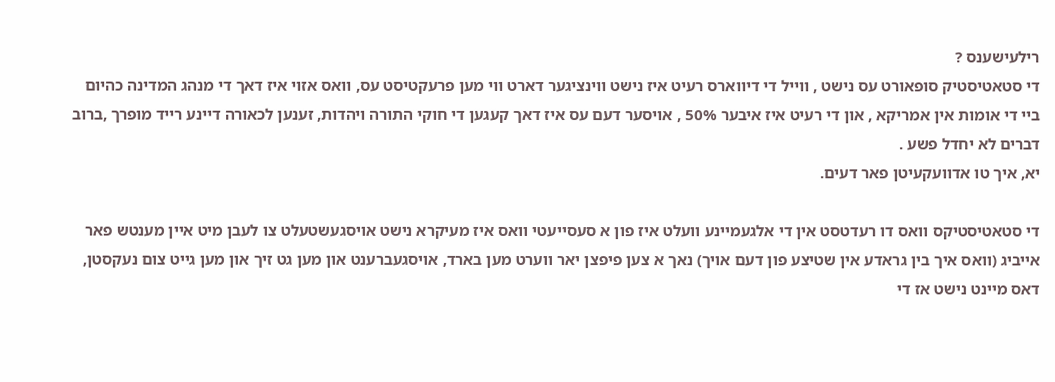רילעישענס ?
די סטאטיסטיק סופאורט עס נישט , ווייל די דיווארס רעיט איז נישט ווינציגער דארט ווי מען פרעקטיסט עס, וואס אזוי איז דאך די מנהג המדינה כהיום ביי די אומות אין אמריקא , און די רעיט איז איבער 50% , אויסער דעם עס איז דאך קעגען די חוקי התורה ויהדות, זענען לכאורה דיינע רייד מופרך ,ברוב דברים לא יחדל פשע .
יא, איך טו אדוועקעיטן פאר דעים.

די סטאטיסטיקס וואס דו רעדטסט אין די אלגעמיינע וועלט איז פון א סעסייעטי וואס איז מעיקרא נישט אויסגעשטעלט צו לעבן מיט איין מענטש פאר אייביג (וואס איך בין גראדע אין שטיצע פון דעם אויך) נאך א צען פיפצן יאר ווערט מען בארד, אויסגעברענט און מען גט זיך און מען גייט צום נעקסטן, דאס מיינט נישט אז די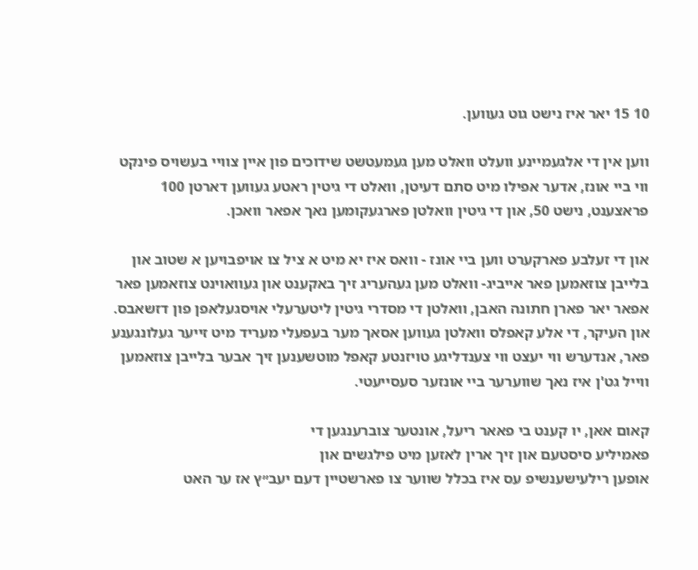10 15 יאר איז נישט גוט געווען.

ווען אין די אלגעמיינע וועלט וואלט מען געמעטשט שידוכים פון איין צוויי בעשויס פינקט ווי ביי אונז, אדער אפילו מיט סתם דעיטן, וואלט די גיטין ראטע געווען דארטן 100 פראצענט, נישט 50, און די גיטין וואלטן פארגעקומען נאך אפאר וואכן.

און די זעלבע פארקערט ווען ביי אונז - וואס איז יא מיט א ציל צו אויפבויען א שטוב און בלייבן צוזאמען פאר אייביג- וואלט מען געהעריג זיך באקענט און געוואוינט צוזאמען פאר אפאר יאר פארן חתונה האבן, וואלטן די מסדרי גיטין ליטערעלי אויסגעלאפן פון דזשאבס. און העיקר, די אלע קאפלס וואלטן געווען אסאך מער בעפעלי מעריד מיט זייער געלונגענע פאר, אנדערש ווי יעצט ווי צענדליגע טויזנטע קאפל מוטשענען זיך אבער בלייבן צוזאמען ווייל גט'ן איז נאך שווערער ביי אונזער סעסייעטי.

קאום אאן, יו קענט בי פאאר ריעל, אונטער צוברענגען די
פאמיליע סיסטעם און זיך ארין לאזען מיט פילגשים און
אופען רילעישענשיפ עס איז בכלל שווער צו פארשטיין דעם יעב״ץ אז ער האט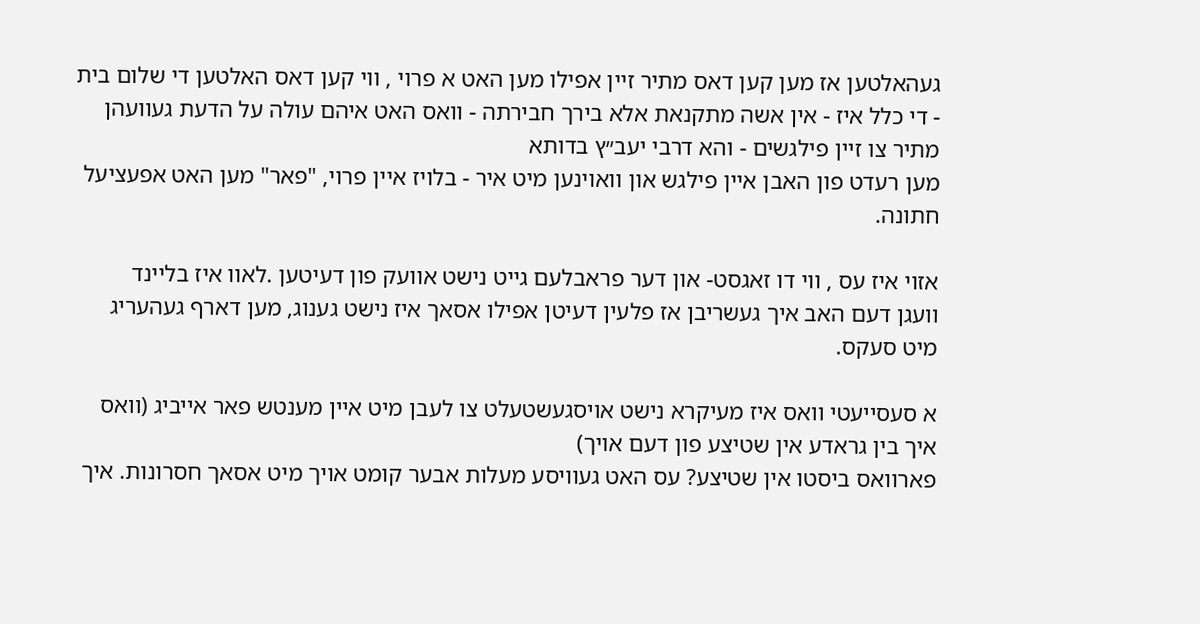געהאלטען אז מען קען דאס מתיר זיין אפילו מען האט א פרוי , ווי קען דאס האלטען די שלום בית - די כלל איז - אין אשה מתקנאת אלא בירך חבירתה - וואס האט איהם עולה על הדעת געוועהן מתיר צו זיין פילגשים - והא דרבי יעב״ץ בדותא
מען רעדט פון האבן איין פילגש און וואוינען מיט איר - בלויז איין פרוי, "פאר" מען האט אפעציעל חתונה.

אזוי איז עס , ווי דו זאגסט- און דער פראבלעם גייט נישט אוועק פון דעיטען .לאוו איז בליינד
וועגן דעם האב איך געשריבן אז פלעין דעיטן אפילו אסאך איז נישט גענוג, מען דארף געהעריג מיט סעקס.

א סעסייעטי וואס איז מעיקרא נישט אויסגעשטעלט צו לעבן מיט איין מענטש פאר אייביג (וואס איך בין גראדע אין שטיצע פון דעם אויך)
פארוואס ביסטו אין שטיצע? עס האט געוויסע מעלות אבער קומט אויך מיט אסאך חסרונות. איך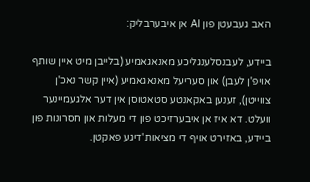האב געבעטן פון AI אן איבערבליק:

ביידע, לעבנסלענגליכע מאנאגאמיע (בלייבן מיט איין שותף אויפ'ן לעבן) און סעריעל מאנאגאמיע (איין קשר נאכ'ן צווייטן), זענען באקאנטע סטאטוסן אין דער אלגעמיינער וועלט. דא איז אן איבערזיכט פון די מעלות און חסרונות פון ביידע, באזירט אויף די מציאות'דיגע פאקטן.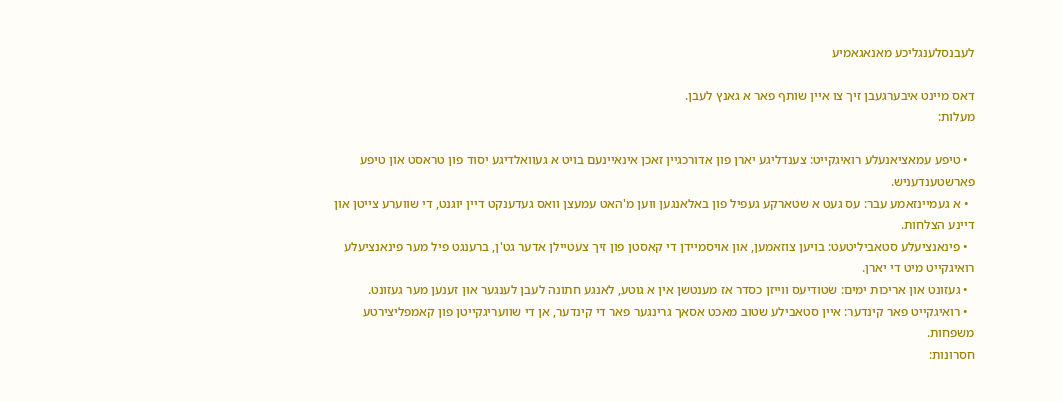לעבנסלענגליכע מאנאגאמיע

דאס מיינט איבערגעבן זיך צו איין שותף פאר א גאנץ לעבן.
מעלות:

  • טיפע עמאציאנעלע רואיגקייט: צענדליגע יארן פון אדורכגיין זאכן אינאיינעם בויט א געוואלדיגע יסוד פון טראסט און טיפע פארשטענדעניש.
  • א געמיינזאמע עבר: עס געט א שטארקע געפיל פון באלאנגען ווען מ'האט עמעצן וואס געדענקט דיין יוגנט, די שווערע צייטן און דיינע הצלחות.
  • פינאנציעלע סטאביליטעט: בויען צוזאמען, און אויסמיידן די קאסטן פון זיך צעטיילן אדער גט'ן, ברענגט פיל מער פינאנציעלע רואיגקייט מיט די יארן.
  • געזונט און אריכות ימים: שטודיעס ווייזן כסדר אז מענטשן אין א גוטע, לאנגע חתונה לעבן לענגער און זענען מער געזונט.
  • רואיגקייט פאר קינדער: איין סטאבילע שטוב מאכט אסאך גרינגער פאר די קינדער, אן די שוועריגקייטן פון קאמפליצירטע משפחות.
חסרונות: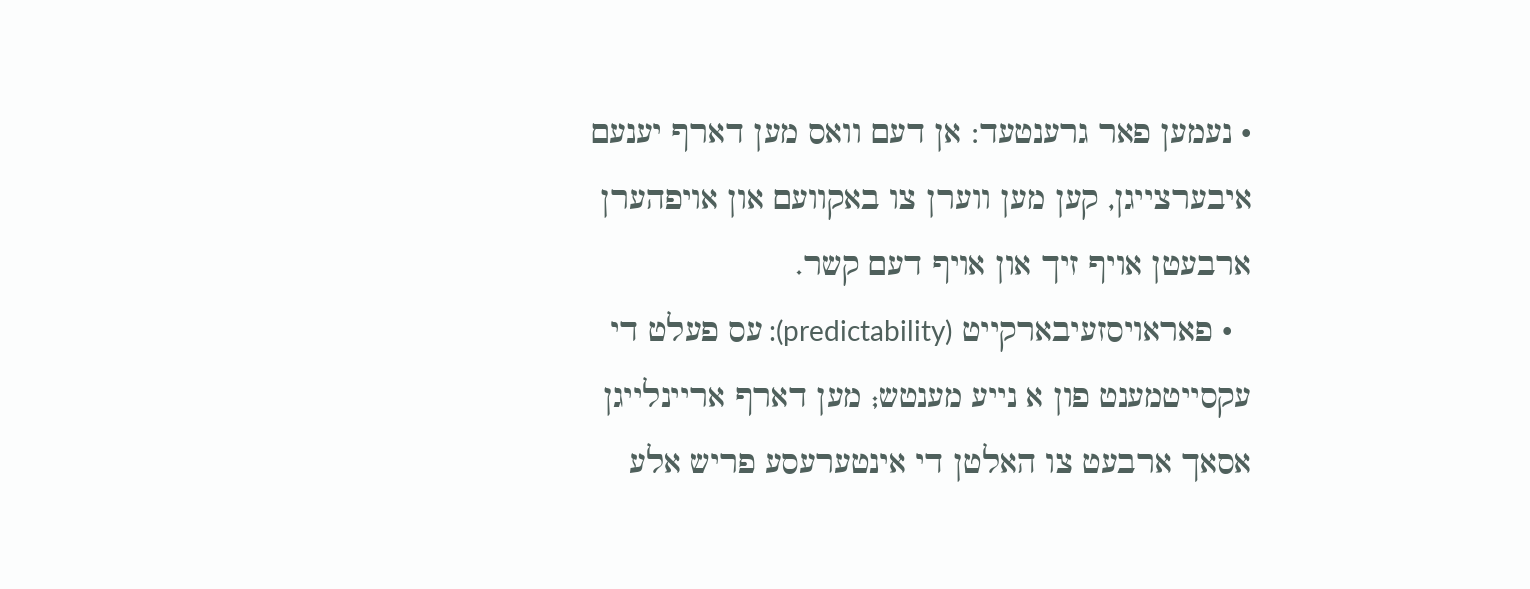• נעמען פאר גרענטעד: אן דעם וואס מען דארף יענעם איבערצייגן, קען מען ווערן צו באקוועם און אויפהערן ארבעטן אויף זיך און אויף דעם קשר.
  • פאראויסזעיבארקייט (predictability): עס פעלט די עקסייטמענט פון א נייע מענטש; מען דארף אריינלייגן אסאך ארבעט צו האלטן די אינטערעסע פריש אלע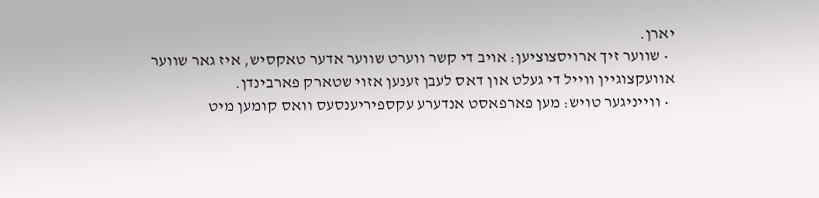יארן.
  • שווער זיך ארויסצוציען: אויב די קשר ווערט שווער אדער טאקסיש, איז גאר שווער אוועקצוגיין ווייל די געלט און דאס לעבן זענען אזוי שטארק פארבינדן.
  • ווייניגער טויש: מען פארפאסט אנדערע עקספיריענסעס וואס קומען מיט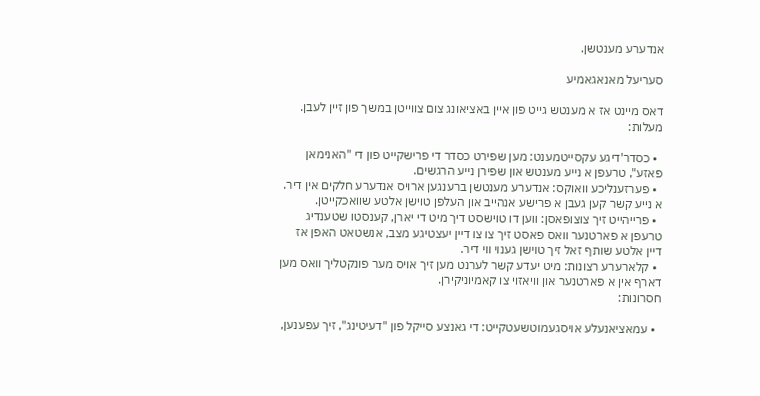אנדערע מענטשן.

סעריעל מאנאגאמיע

דאס מיינט אז א מענטש גייט פון איין באציאונג צום צווייטן במשך פון זיין לעבן.
מעלות:

  • כסדר'דיגע עקסייטמענט: מען שפירט כסדר די פרישקייט פון די "האנימאן פאזע", טרעפן א נייע מענטש און שפירן נייע הרגשים.
  • פערזענליכע וואוקס: אנדערע מענטשן ברענגען ארויס אנדערע חלקים אין דיר. א נייע קשר קען געבן א פרישע אנהייב און העלפן טוישן אלטע שוואכקייטן.
  • פרייהייט זיך צוצופאסן: ווען דו טוישסט דיך מיט די יארן, קענסטו שטענדיג טרעפן א פארטנער וואס פאסט זיך צו צו דיין יעצטיגע מצב, אנשטאט האפן אז דיין אלטע שותף זאל זיך טוישן גענוי ווי דיר.
  • קלארערע רצונות: מיט יעדע קשר לערנט מען זיך אויס מער פונקטליך וואס מען דארף אין א פארטנער און וויאזוי צו קאמיוניקירן.
חסרונות:

  • עמאציאנעלע אויסגעמוטשעטקייט: די גאנצע סייקל פון "דעיטינג", זיך עפענען,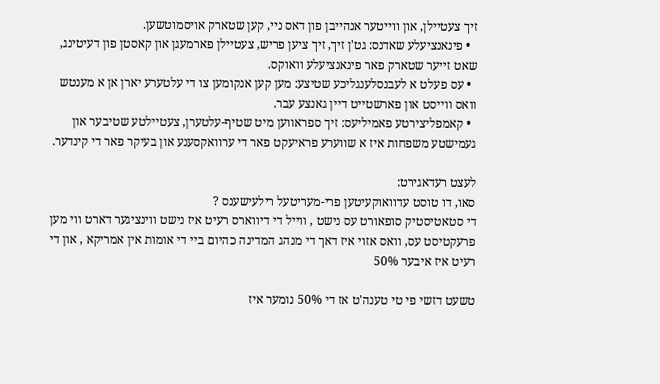זיך צעטיילן, און ווייטער אנהייבן פון דאס ניי, קען שטארק אויסמוטשען.
  • פינאנציעלע שאדנס: גט'ן זיך, זיך ציען פריש, צעטיילן פארמעגן און קאסטן פון דעיטינג, שאט זייער שטארק פאר פינאנציעלע וואוקס.
  • עס פעלט א לעבנסלענגליכע שטיצע: מען קען אנקומען צו די עלטערע יארן אן א מענטש וואס ווייסט און פארשטייט דיין גאנצע עבר.
  • קאמפליצירטע פאמיליעס: זיך ספראווען מיט שטיף-עלטערן, צעטיילטע שטיבער און געמישטע משפחות איז א שווערע פראיעקט פאר די ערוואקסענע און בעיקר פאר די קינדער.

לעצט רעדאגירט:
סאו, דו טוסט עדוואוקעיטען פרי-מעריטעל רילעישענס ?
די סטאטיסטיק סופאורט עס נישט , ווייל די דיווארס רעיט איז נישט ווינציגער דארט ווי מען פרעקטיסט עס, וואס אזוי איז דאך די מנהג המדינה כהיום ביי די אומות אין אמריקא , און די רעיט איז איבער 50%

טשעט דזשי פי טי טענה'ט אז די 50% נומער איז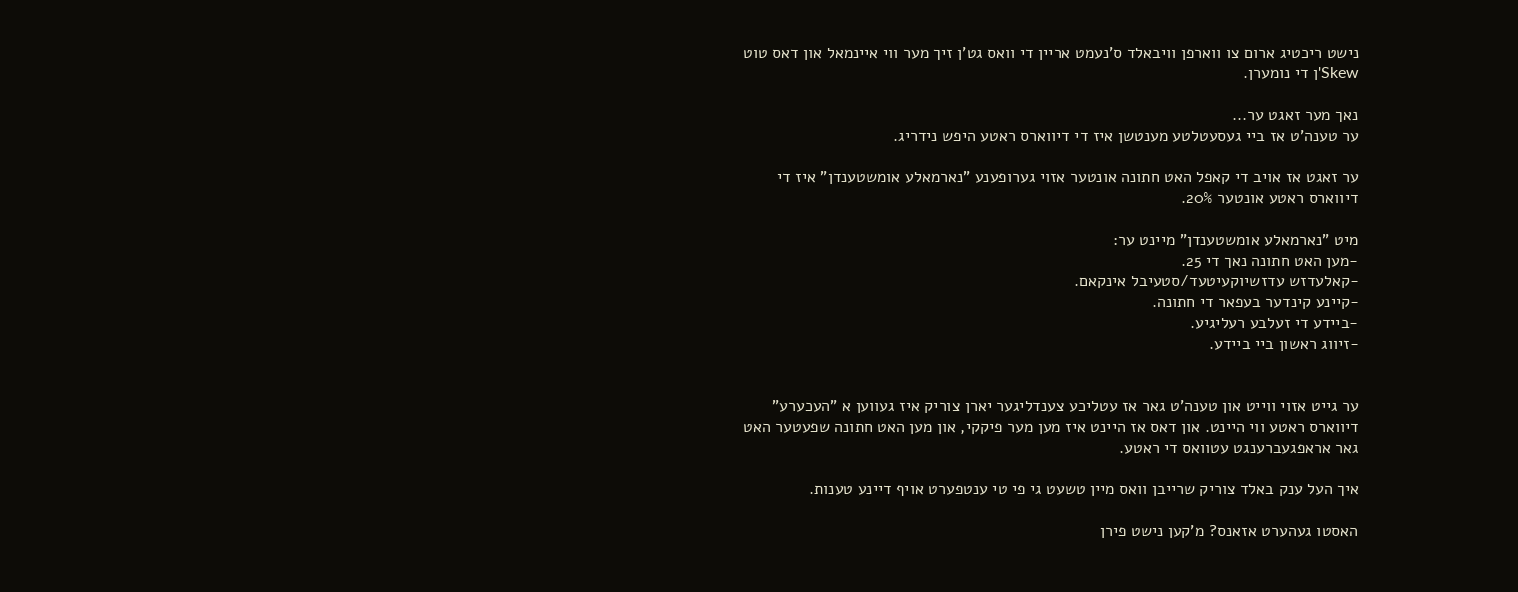נישט ריכטיג ארום צו ווארפן וויבאלד ס'נעמט אריין די וואס גט'ן זיך מער ווי איינמאל און דאס טוט Skew'ן די נומערן.

נאך מער זאגט ער...
ער טענה'ט אז ביי געסעטלטע מענטשן איז די דיווארס ראטע היפש נידריג.

ער זאגט אז אויב די קאפל האט חתונה אונטער אזוי גערופענע "נארמאלע אומשטענדן" איז די דיווארס ראטע אונטער 20%.

מיט "נארמאלע אומשטענדן" מיינט ער:
-מען האט חתונה נאך די 25.
-קאלעדזש עדזשיוקעיטעד/סטעיבל אינקאם.
-קיינע קינדער בעפאר די חתונה.
-ביידע די זעלבע רעליגיע.
-זיווג ראשון ביי ביידע.


ער גייט אזוי ווייט און טענה'ט גאר אז עטליכע צענדליגער יארן צוריק איז געווען א "העכערע" דיווארס ראטע ווי היינט. און דאס אז היינט איז מען מער פיקקי, און מען האט חתונה שפעטער האט גאר אראפגעברענגט עטוואס די ראטע.

איך העל ענק באלד צוריק שרייבן וואס מיין טשעט גי פי טי ענטפערט אויף דיינע טענות.

האסטו געהערט אזאנס? מ'קען נישט פירן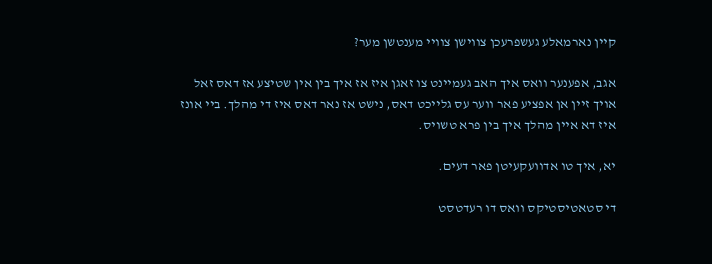קיין נארמאלע געשפרעכן צווישן צוויי מענטשן מער?

אגב, אפענער וואס איך האב געמיינט צו זאגן איז אז איך בין אין שטיצע אז דאס זאל אויך זיין אן אפציע פאר ווער עס גלייכט דאס, נישט אז נאר דאס איז די מהלך. ביי אונז איז דא איין מהלך איך בין פרא טשויס.

יא, איך טו אדוועקעיטן פאר דעים.

די סטאטיסטיקס וואס דו רעדטסט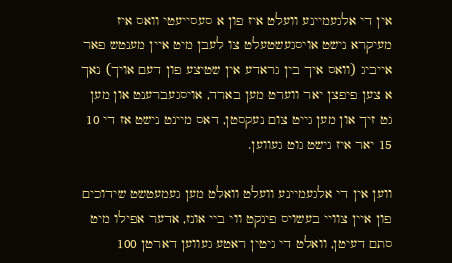אין די אלגעמיינע וועלט איז פון א סעסייעטי וואס איז מעיקרא נישט אויסגעשטעלט צו לעבן מיט איין מענטש פאר אייביג (וואס איך בין גראדע אין שטיצע פון דעם אויך) נאך א צען פיפצן יאר ווערט מען בארד, אויסגעברענט און מען גט זיך און מען גייט צום נעקסטן, דאס מיינט נישט אז די 10 15 יאר איז נישט גוט געווען.

ווען אין די אלגעמיינע וועלט וואלט מען געמעטשט שידוכים פון איין צוויי בעשויס פינקט ווי ביי אונז, אדער אפילו מיט סתם דעיטן, וואלט די גיטין ראטע געווען דארטן 100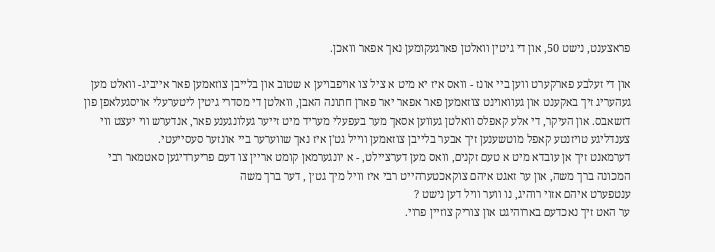פראצענט, נישט 50, און די גיטין וואלטן פארגעקומען נאך אפאר וואכן.

און די זעלבע פארקערט ווען ביי אונז - וואס איז יא מיט א ציל צו אויפבויען א שטוב און בלייבן צוזאמען פאר אייביג- וואלט מען געהעריג זיך באקענט און געוואוינט צוזאמען פאר אפאר יאר פארן חתונה האבן, וואלטן די מסדרי גיטין ליטערעלי אויסגעלאפן פון דזשאבס. און העיקר, די אלע קאפלס וואלטן געווען אסאך מער בעפעלי מעריד מיט זייער געלונגענע פאר, אנדערש ווי יעצט ווי צענדליגע טויזנטע קאפל מוטשענען זיך אבער בלייבן צוזאמען ווייל גט'ן איז נאך שווערער ביי אונזער סעסייעטי.
דערמאנט זיך אן עובדא מיט א טעם זקנים, וואס מען דערציילט, - א יונגערמאן קומט אריין צו דעם פריערדיגען סאטמאר רבי המכונה ברך משה, און ער זאגט איהם צוקאכטערהייט רבי איז וויל מיך גט׳ן , דער ברך משה
ענטפערט איהם אזוי רוהיג, נו ווער וויל דען נישט ?
ער האט זיך נאכדעם בארוהיגט און צוריק צוזיין פרוי.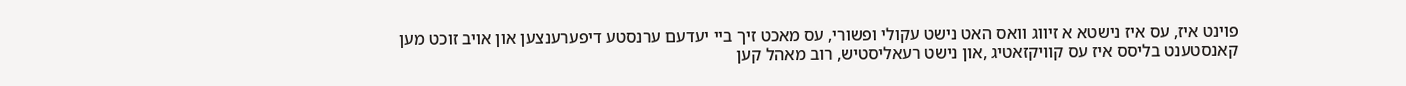פוינט איז, עס איז נישטא א זיווג וואס האט נישט עקולי ופשורי, עס מאכט זיך ביי יעדעם ערנסטע דיפערענצען און אויב זוכט מען קאנסטענט בליסס איז עס קוויקזאטיג ,און נישט רעאליסטיש, רוב מאהל קען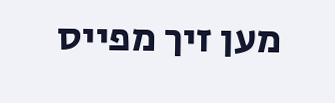מען זיך מפייס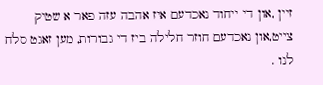זיין ,און די ייחוד נאכדעם איז אהבה עזה פאר א שטיק צייט,און נאכדעם חוזר חלילה ביז די גבורות, מען זאגט סלח לנו .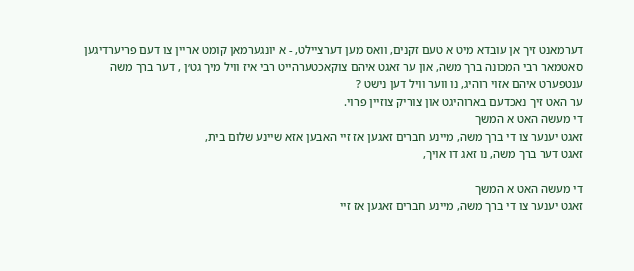דערמאנט זיך אן עובדא מיט א טעם זקנים, וואס מען דערציילט, - א יונגערמאן קומט אריין צו דעם פריערדיגען סאטמאר רבי המכונה ברך משה, און ער זאגט איהם צוקאכטערהייט רבי איז וויל מיך גט׳ן , דער ברך משה
ענטפערט איהם אזוי רוהיג, נו ווער וויל דען נישט ?
ער האט זיך נאכדעם בארוהיגט און צוריק צוזיין פרוי.
די מעשה האט א המשך
זאגט יענער צו די ברך משה, מיינע חברים זאגען אז זיי האבען אזא שיינע שלום בית,
זאגט דער ברך משה, נו זאג דו אויך,

די מעשה האט א המשך
זאגט יענער צו די ברך משה, מיינע חברים זאגען אז זיי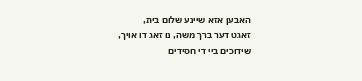האבען אזא שיינע שלום בית,
זאגט דער ברך משה, נו זאג דו אויך,
שידוכים ביי די חסידים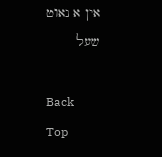אין א נאוט שעל

Back
Top